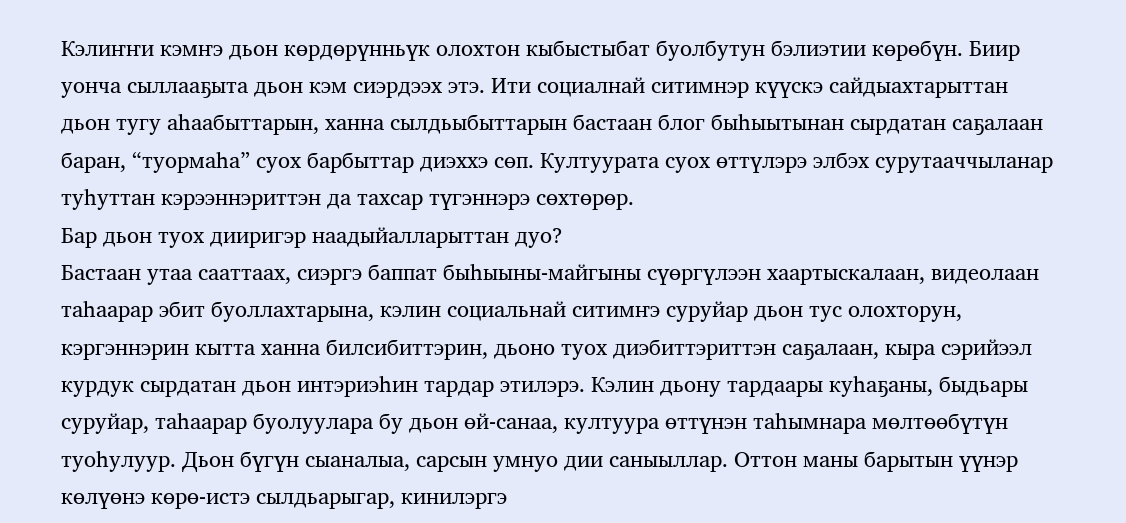Кэлиҥҥи кэмҥэ дьон көрдөрүнньүк олохтон кыбыстыбат буолбутун бэлиэтии көрөбүн. Биир уонча сыллааҕыта дьон кэм сиэрдээх этэ. Ити социалнай ситимнэр күүскэ сайдыахтарыттан дьон тугу аһаабыттарын, ханна сылдьыбыттарын бастаан блог быһыытынан сырдатан саҕалаан баран, “туормаһа” суох барбыттар диэххэ сөп. Култуурата суох өттүлэрэ элбэх сурутааччыланар туһуттан кэрээннэриттэн да тахсар түгэннэрэ сөхтөрөр.
Бар дьон туох дииригэр наадыйалларыттан дуо?
Бастаан утаа сааттаах, сиэргэ баппат быһыыны-майгыны сүөргүлээн хаартыскалаан, видеолаан таһаарар эбит буоллахтарына, кэлин социальнай ситимҥэ суруйар дьон тус олохторун, кэргэннэрин кытта ханна билсибиттэрин, дьоно туох диэбиттэриттэн саҕалаан, кыра сэрийээл курдук сырдатан дьон интэриэһин тардар этилэрэ. Кэлин дьону тардаары куһаҕаны, быдьары суруйар, таһаарар буолуулара бу дьон өй-санаа, култуура өттүнэн таһымнара мөлтөөбүтүн туоһулуур. Дьон бүгүн сыаналыа, сарсын умнуо дии саныыллар. Оттон маны барытын үүнэр көлүөнэ көрө-истэ сылдьарыгар, кинилэргэ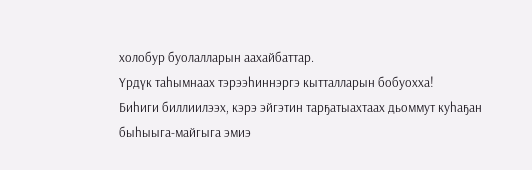холобур буолалларын аахайбаттар.
Үрдүк таһымнаах тэрээһиннэргэ кытталларын бобуохха!
Биһиги биллиилээх, кэрэ эйгэтин тарҕатыахтаах дьоммут куһаҕан быһыыга-майгыга эмиэ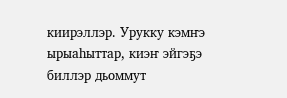киирэллэр. Урукку кэмҥэ ырыаһыттар, киэҥ эйгэҕэ биллэр дьоммут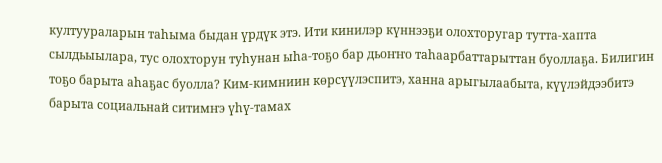култуураларын таһыма быдан үрдүк этэ. Ити кинилэр күннээҕи олохторугар тутта-хапта сылдьыылара, тус олохторун туһунан ыһа-тоҕо бар дьоҥҥо таһаарбаттарыттан буоллаҕа. Билигин тоҕо барыта аһаҕас буолла? Ким-кимниин көрсүүлэспитэ, ханна арыгылаабыта, күүлэйдээбитэ барыта социальнай ситимҥэ үһү-тамах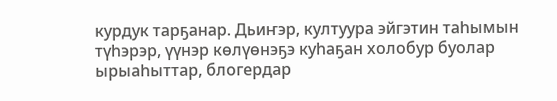курдук тарҕанар. Дьиҥэр, култуура эйгэтин таһымын түһэрэр, үүнэр көлүөнэҕэ куһаҕан холобур буолар ырыаһыттар, блогердар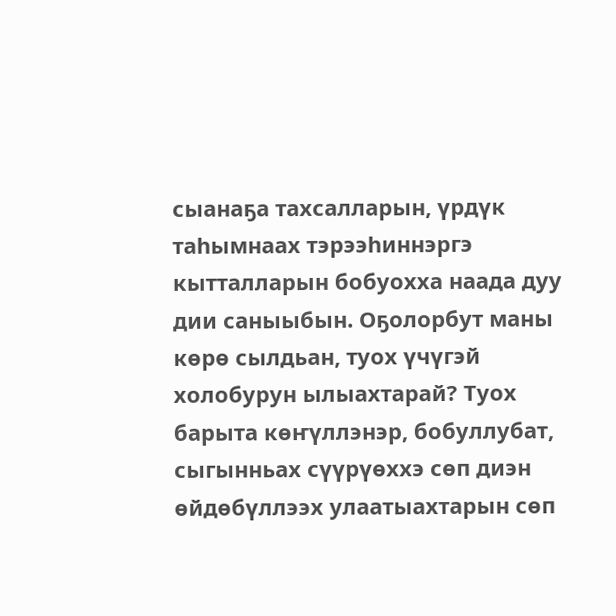сыанаҕа тахсалларын, үрдүк таһымнаах тэрээһиннэргэ кытталларын бобуохха наада дуу дии саныыбын. Оҕолорбут маны көрө сылдьан, туох үчүгэй холобурун ылыахтарай? Туох барыта көҥүллэнэр, бобуллубат, сыгынньах сүүрүөххэ сөп диэн өйдөбүллээх улаатыахтарын сөп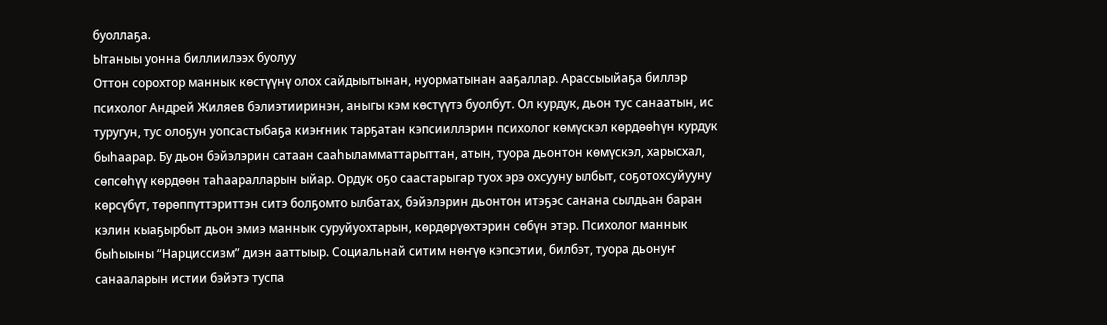буоллаҕа.
Ытаныы уонна биллиилээх буолуу
Оттон сорохтор маннык көстүүнү олох сайдыытынан, нуорматынан ааҕаллар. Арассыыйаҕа биллэр психолог Андрей Жиляев бэлиэтииринэн, аныгы кэм көстүүтэ буолбут. Ол курдук, дьон тус санаатын, ис туругун, тус олоҕун уопсастыбаҕа киэҥник тарҕатан кэпсииллэрин психолог көмүскэл көрдөөһүн курдук быһаарар. Бу дьон бэйэлэрин сатаан сааһыламматтарыттан, атын, туора дьонтон көмүскэл, харысхал, сөпсөһүү көрдөөн таһааралларын ыйар. Ордук оҕо саастарыгар туох эрэ охсууну ылбыт, соҕотохсуйууну көрсүбүт, төрөппүттэриттэн ситэ болҕомто ылбатах, бэйэлэрин дьонтон итэҕэс санана сылдьан баран кэлин кыаҕырбыт дьон эмиэ маннык суруйуохтарын, көрдөрүөхтэрин сөбүн этэр. Психолог маннык быһыыны “Нарциссизм” диэн ааттыыр. Социальнай ситим нөҥүө кэпсэтии, билбэт, туора дьонуҥ санааларын истии бэйэтэ туспа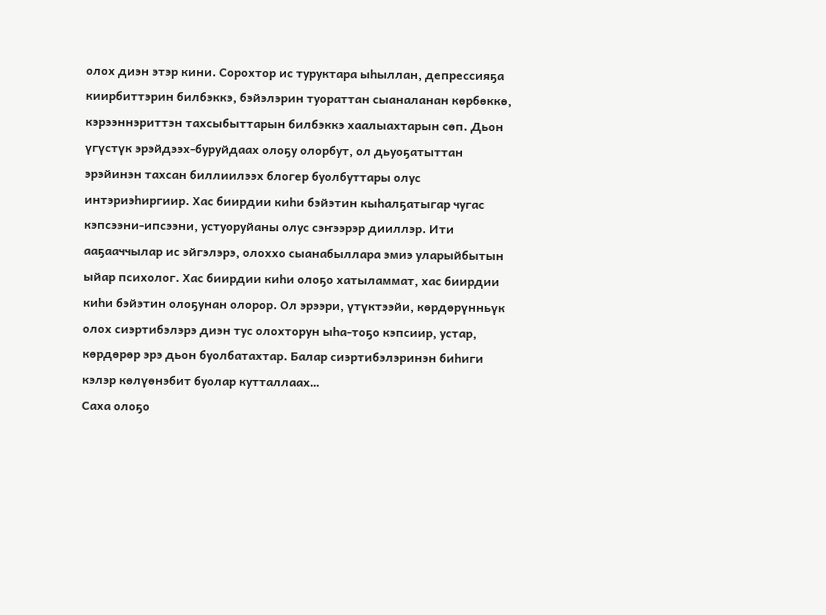олох диэн этэр кини. Сорохтор ис туруктара ыһыллан, депрессияҕа киирбиттэрин билбэккэ, бэйэлэрин туораттан сыаналанан көрбөккө, кэрээннэриттэн тахсыбыттарын билбэккэ хаалыахтарын сөп. Дьон үгүстүк эрэйдээх-буруйдаах олоҕу олорбут, ол дьуоҕатыттан эрэйинэн тахсан биллиилээх блогер буолбуттары олус интэриэһиргиир. Хас биирдии киһи бэйэтин кыһалҕатыгар чугас кэпсээни-ипсээни, устуоруйаны олус сэҥээрэр дииллэр. Ити ааҕааччылар ис эйгэлэрэ, олоххо сыанабыллара эмиэ уларыйбытын ыйар психолог. Хас биирдии киһи олоҕо хатыламмат, хас биирдии киһи бэйэтин олоҕунан олорор. Ол эрээри, үтүктээйи, көрдөрүнньүк олох сиэртибэлэрэ диэн тус олохторун ыһа-тоҕо кэпсиир, устар, көрдөрөр эрэ дьон буолбатахтар. Балар сиэртибэлэринэн биһиги кэлэр көлүөнэбит буолар кутталлаах…
Саха олоҕо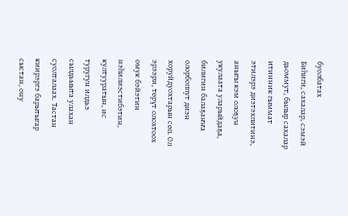буолбатах
Биһиги, сахалар, сэмэй дьоммут, былыр сахалар итинник гыммат этилэрэ диэтэхпитинэ, аныгы кэм олоҕун укулаата уларыйдаҕа, билигин балаҕаҥҥа олорбоппут диэн хоруйдуохтарын сөп. Ол эрээри, төрүт олохтоох омук бэйэтин нэһилиэстибэтин, култууратын, ис туругун илдьэ сылдьыыта улахан суолталаах. Тастан киирэргэ барытыгар сыстан, ону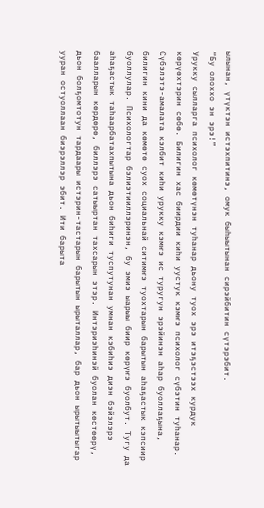ылынан, үтүктэн истэхпитинэ, омук быһыытынан сирэйбитин сүтэрэбит.
“Бу олоххо эн эрэ!”
Урукку сылларга психолог көмөтүнэн туһанар дьону туох эрэ итэҕэстээх курдук көрүөхтэрин сөбө. Билигин хас биирдии киһи уустук кэмҥэ психолог сүбэтин туһанар. Сүбэлэтэ-амалата кэлбит киһи урукку кэмҥэ ис туругун эрэйинэн аһар буоллаҕына, билигин кини да көмөтө суох социальнай ситимҥэ туохтарын барытын аһаҕастык кэпсиир буоллулар. Психологтар бэлиэтииллэринэн, бу эмиэ ыарыы биир көрүҥэ буолбут. Тугу да аһаҕастык таһаарбатахпытына дьон биһиги туспутунан умнан кэбиһиэ диэн бэйэлэрэ баалларын көрдөрө, биллэрэ сатыыртан тахсарын этэр. Интэриэһинэй буолан көстөөрү, дьон болҕомтотун тардаары истэрин-тастарын барытын ырыталлар, бар дьон ырытыытыгар ууран остуоллаан биэрэллэр эбит. Ити барыта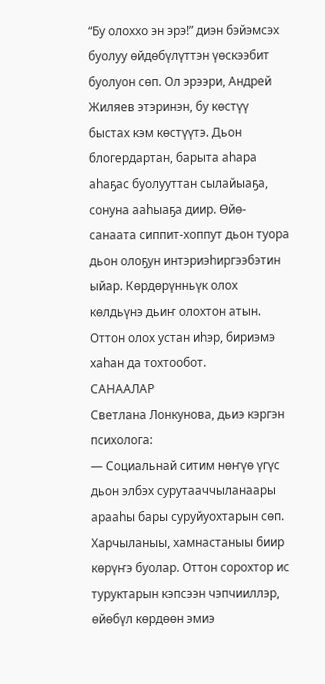“Бу олоххо эн эрэ!” диэн бэйэмсэх буолуу өйдөбүлүттэн үөскээбит буолуон сөп. Ол эрээри, Андрей Жиляев этэринэн, бу көстүү быстах кэм көстүүтэ. Дьон блогердартан, барыта аһара аһаҕас буолууттан сылайыаҕа, сонуна ааһыаҕа диир. Өйө-санаата сиппит-хоппут дьон туора дьон олоҕун интэриэһиргээбэтин ыйар. Көрдөрүнньүк олох көлдьүнэ дьиҥ олохтон атын. Оттон олох устан иһэр, бириэмэ хаһан да тохтообот.
САНААЛАР
Светлана Лонкунова, дьиэ кэргэн психолога:
— Социальнай ситим нөҥүө үгүс дьон элбэх сурутааччыланаары арааһы бары суруйуохтарын сөп. Харчыланыы, хамнастаныы биир көрүҥэ буолар. Оттон сорохтор ис туруктарын кэпсээн чэпчииллэр, өйөбүл көрдөөн эмиэ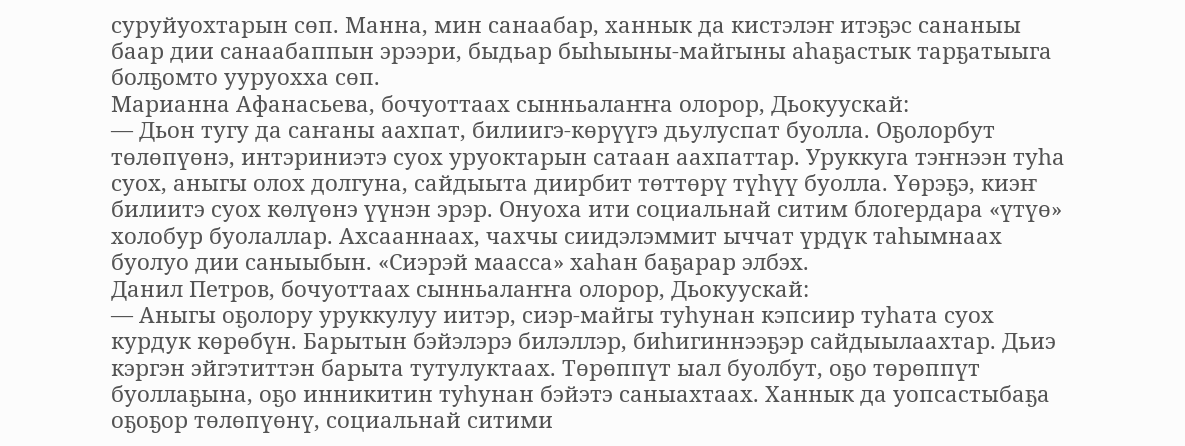суруйуохтарын сөп. Манна, мин санаабар, ханнык да кистэлэҥ итэҕэс сананыы баар дии санаабаппын эрээри, быдьар быһыыны-майгыны аһаҕастык тарҕатыыга болҕомто ууруохха сөп.
Марианна Афанасьева, бочуоттаах сынньалаҥҥа олорор, Дьокуускай:
— Дьон тугу да саҥаны аахпат, билиигэ-көрүүгэ дьулуспат буолла. Оҕолорбут төлөпүөнэ, интэриниэтэ суох уруоктарын сатаан аахпаттар. Уруккуга тэҥнээн туһа суох, аныгы олох долгуна, сайдыыта диирбит төттөрү түһүү буолла. Үөрэҕэ, киэҥ билиитэ суох көлүөнэ үүнэн эрэр. Онуоха ити социальнай ситим блогердара «үтүө» холобур буолаллар. Ахсааннаах, чахчы сиидэлэммит ыччат үрдүк таһымнаах буолуо дии саныыбын. «Сиэрэй маасса» хаһан баҕарар элбэх.
Данил Петров, бочуоттаах сынньалаҥҥа олорор, Дьокуускай:
— Аныгы оҕолору уруккулуу иитэр, сиэр-майгы туһунан кэпсиир туһата суох курдук көрөбүн. Барытын бэйэлэрэ билэллэр, биһигиннээҕэр сайдыылаахтар. Дьиэ кэргэн эйгэтиттэн барыта тутулуктаах. Төрөппүт ыал буолбут, оҕо төрөппүт буоллаҕына, оҕо инникитин туһунан бэйэтэ саныахтаах. Ханнык да уопсастыбаҕа оҕоҕор төлөпүөнү, социальнай ситими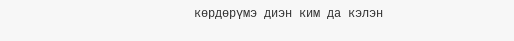көрдөрүмэ диэн ким да кэлэн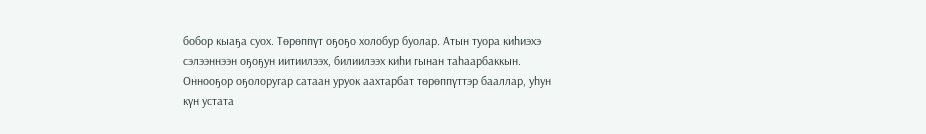бобор кыаҕа суох. Төрөппүт оҕоҕо холобур буолар. Атын туора киһиэхэ сэлээннээн оҕоҕун иитиилээх, билиилээх киһи гынан таһаарбаккын. Оннооҕор оҕолоругар сатаан уруок аахтарбат төрөппүттэр бааллар, уһун күн устата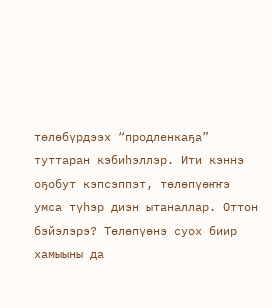төлөбүрдээх “продленкаҕа” туттаран кэбиһэллэр. Ити кэннэ оҕобут кэпсэппэт, төлөпүөҥҥэ умса түһэр диэн ытаналлар. Оттон бэйэлэрэ? Төлөпүөнэ суох биир хамыыны да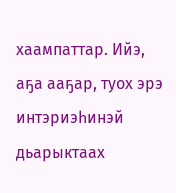хаампаттар. Ийэ, аҕа ааҕар, туох эрэ интэриэһинэй дьарыктаах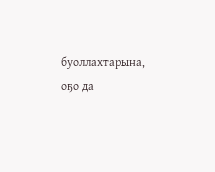буоллахтарына, оҕо да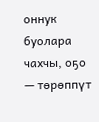оннук буолара чахчы, оҕо — төрөппүт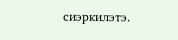сиэркилэтэ.